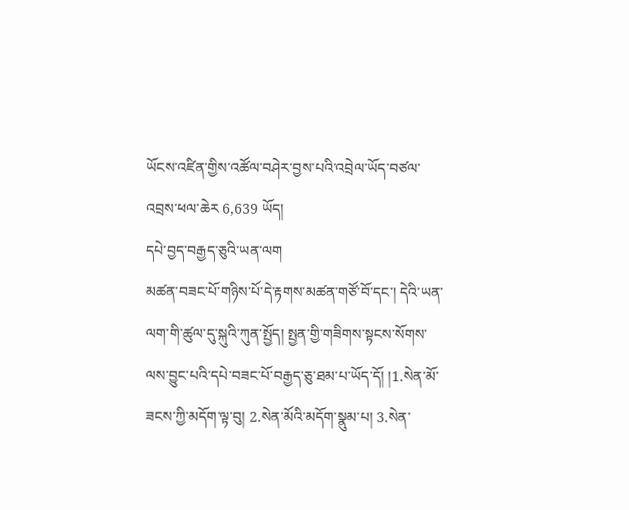ཡོངས་འཛིན་གྱིས་འཚོལ་བཤེར་བྱས་པའི་འབྲེལ་ཡོད་བཙལ་འབྲས་ཕལ་ཆེར 6,639 ཡོད།
དཔེ་བྱད་བརྒྱད་ཅུའི་ཡན་ལག
མཚན་བཟང་པོ་གཉིས་པོ་དེ་རྟགས་མཚན་གཙོ་བོ་དང་། དེའི་ཡན་ལག་གི་ཚུལ་དུ་སྐུའི་ཀུན་སྤྱོད། སྤྱན་གྱི་གཟིགས་སྟངས་སོགས་ལས་བྱུང་པའི་དཔེ་བཟང་པོ་བརྒྱད་ཅུ་ཐམ་པ་ཡོད་དོ། །1.སེན་མོ་ཟངས་ཀྱི་མདོག་ལྟ་བུ། 2.སེན་མོའི་མདོག་སྣུམ་པ། 3.སེན་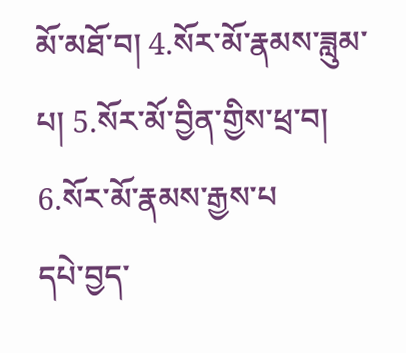མོ་མཐོ་བ། 4.སོར་མོ་རྣམས་ཟླུམ་པ། 5.སོར་མོ་བྱིན་གྱིས་ཕྲ་བ། 6.སོར་མོ་རྣམས་རྒྱས་པ
དཔེ་བྱད་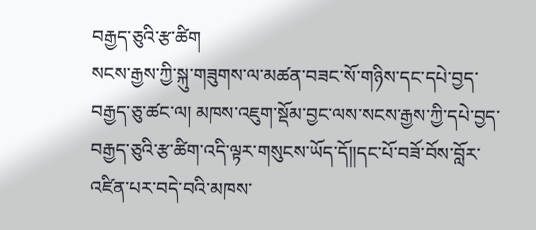བརྒྱད་ཅུའི་རྩ་ཚིག
སངས་རྒྱས་ཀྱི་སྐུ་གཟུགས་ལ་མཚན་བཟང་སོ་གཉིས་དང་དཔེ་བྱད་བརྒྱད་ཅུ་ཚང་ལ། མཁས་འཇུག་སྡོམ་བྱང་ལས་སངས་རྒྱས་ཀྱི་དཔེ་བྱད་བརྒྱད་ཅུའི་རྩ་ཚིག་འདི་ལྟར་གསུངས་ཡོད་དོ༎དང་པོ་བཟོ་བོས་བློར་འཛིན་པར་བདེ་བའི་མཁས་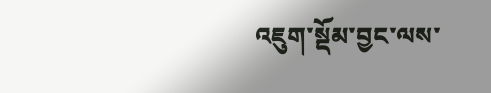འཇུག་སྡོམ་བྱང་ལས་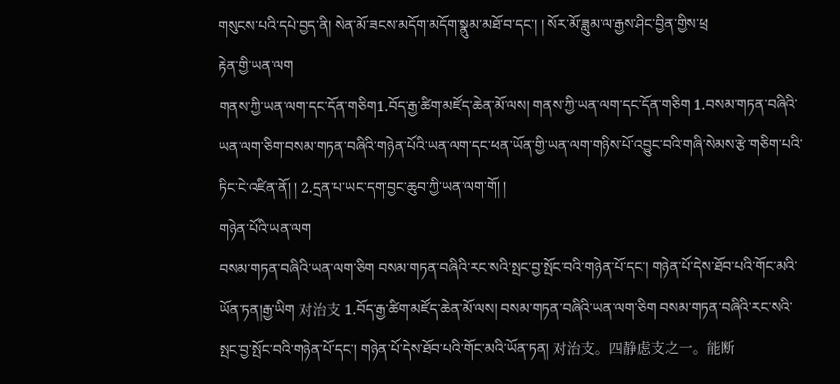གསུངས་པའི་དཔེ་བྱད་ནི། སེན་མོ་ཟངས་མདོག་མདོག་སྣུམ་མཐོ་བ་དང་། ། སོར་མོ་ཟླུམ་ལ་རྒྱས་ཤིང་བྱིན་གྱིས་ཕྲ
རྟེན་གྱི་ཡན་ལག
གནས་ཀྱི་ཡན་ལག་དང་དོན་གཅིག1.བོད་རྒྱ་ཚིག་མཛོད་ཆེན་མོ་ལས། གནས་ཀྱི་ཡན་ལག་དང་དོན་གཅིག 1.བསམ་གཏན་བཞིའི་ཡན་ལག་ཅིག་བསམ་གཏན་བཞིའི་གཉེན་པོའི་ཡན་ལག་དང་ཕན་ཡོན་གྱི་ཡན་ལག་གཉིས་པོ་འབྱུང་བའི་གཞི་སེམས་རྩེ་གཅིག་པའི་ཏིང་ངེ་འཛིན་ནོ། ། 2.དྲན་པ་ཡང་དག་བྱང་ཆུབ་ཀྱི་ཡན་ལག་གོ། །
གཉེན་པོའི་ཡན་ལག
བསམ་གཏན་བཞིའི་ཡན་ལག་ཅིག བསམ་གཏན་བཞིའི་རང་སའི་སྤང་བྱ་སྤོང་བའི་གཉེན་པོ་དང་། གཉེན་པོ་དེས་ཐོབ་པའི་གོང་མའི་ཡོན་ཏན།རྒྱ་ཡིག 对治支 1.བོད་རྒྱ་ཚིག་མཛོད་ཆེན་མོ་ལས། བསམ་གཏན་བཞིའི་ཡན་ལག་ཅིག བསམ་གཏན་བཞིའི་རང་སའི་སྤང་བྱ་སྤོང་བའི་གཉེན་པོ་དང་། གཉེན་པོ་དེས་ཐོབ་པའི་གོང་མའི་ཡོན་ཏན། 对治支。四静虑支之一。能断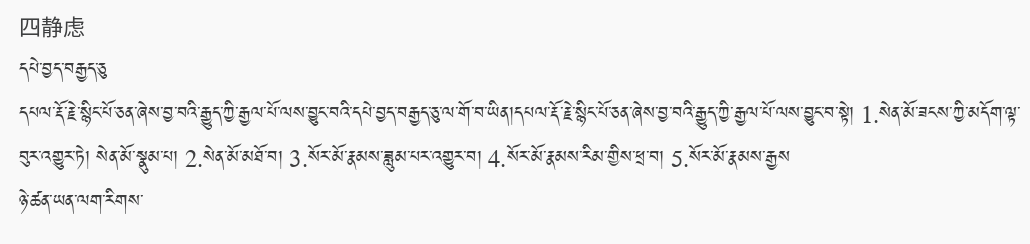四静虑
དཔེ་བྱད་བརྒྱད་ཅུ
དཔལ་རྡོ་རྗེ་སྙིང་པོ་ཅན་ཞེས་བྱ་བའི་རྒྱུད་ཀྱི་རྒྱལ་པོ་ལས་བྱུང་བའི་དཔེ་བྱད་བརྒྱད་ཅུ་ལ་གོ་བ་ཡིན།དཔལ་རྡོ་རྗེ་སྙིང་པོ་ཅན་ཞེས་བྱ་བའི་རྒྱུད་ཀྱི་རྒྱལ་པོ་ལས་བྱུང་བ་སྟེ། 1.སེན་མོ་ཟངས་ཀྱི་མདོག་ལྟ་བུར་འགྱུར་ཏེ། སེན་མོ་སྣུམ་པ། 2.སེན་མོ་མཐོ་བ། 3.སོར་མོ་རྣམས་ཟླུམ་པར་འགྱུར་བ། 4.སོར་མོ་རྣམས་རིམ་གྱིས་ཕྲ་བ། 5.སོར་མོ་རྣམས་རྒྱས
ཉེ་ཚན་ཡན་ལག་རིགས་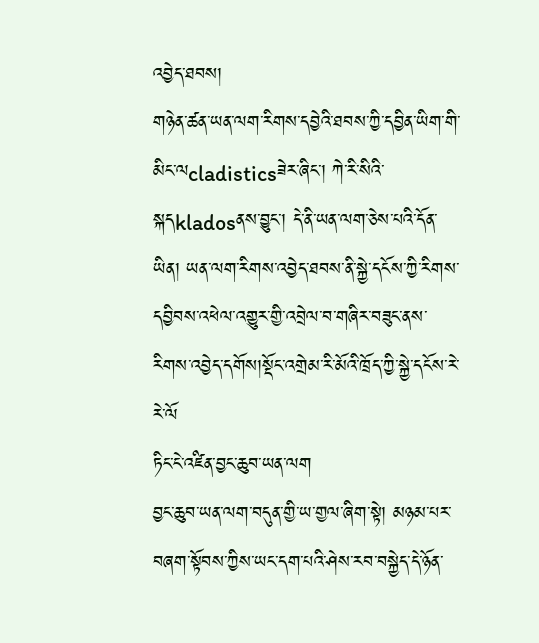འབྱེད་ཐབས།
གཉེན་ཚན་ཡན་ལག་རིགས་དབྱེའི་ཐབས་ཀྱི་དབྱིན་ཡིག་གི་མིང་ལcladisticsཟེར་ཞིང་། ཀེ་རི་སིའི་སྐདkladosནས་བྱུང་། དེ་ནི་ཡན་ལག་ཅེས་པའི་དོན་ཡིན། ཡན་ལག་རིགས་འབྱེད་ཐབས་ནི་སྐྱེ་དངོས་ཀྱི་རིགས་དབྱིབས་འཕེལ་འགྱུར་གྱི་འབྲེལ་བ་གཞིར་བཟུང་ནས་རིགས་འབྱེད་དགོས།སྡོང་འགྲེམ་རི་མོའི་ཁྲོད་ཀྱི་སྐྱེ་དངོས་རེ་རེ་ལོ
ཏིང་ངེ་འཛིན་བྱང་ཆུབ་ཡན་ལག
བྱང་ཆུབ་ཡན་ལག་བདུན་གྱི་ཡ་གྱལ་ཞིག་སྟེ། མཉམ་པར་བཞག་སྟོབས་ཀྱིས་ཡང་དག་པའི་ཤེས་རབ་བསྐྱེད་དེ་ཉོན་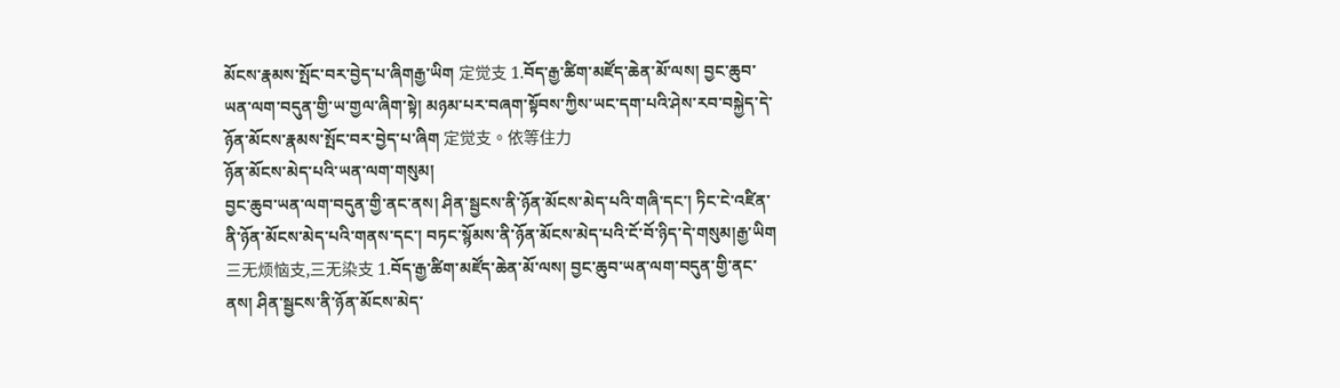མོངས་རྣམས་སྤོང་བར་བྱེད་པ་ཞིགརྒྱ་ཡིག 定觉支 1.བོད་རྒྱ་ཚིག་མཛོད་ཆེན་མོ་ལས། བྱང་ཆུབ་ཡན་ལག་བདུན་གྱི་ཡ་གྱལ་ཞིག་སྟེ། མཉམ་པར་བཞག་སྟོབས་ཀྱིས་ཡང་དག་པའི་ཤེས་རབ་བསྐྱེད་དེ་ཉོན་མོངས་རྣམས་སྤོང་བར་བྱེད་པ་ཞིག 定觉支。依等住力
ཉོན་མོངས་མེད་པའི་ཡན་ལག་གསུམ།
བྱང་ཆུབ་ཡན་ལག་བདུན་གྱི་ནང་ནས། ཤིན་སྦྱངས་ནི་ཉོན་མོངས་མེད་པའི་གཞི་དང་། ཏིང་ངེ་འཛིན་ནི་ཉོན་མོངས་མེད་པའི་གནས་དང་། བཏང་སྙོམས་ནི་ཉོན་མོངས་མེད་པའི་ངོ་བོ་ཉིད་དེ་གསུམ།རྒྱ་ཡིག 三无烦恼支,三无染支 1.བོད་རྒྱ་ཚིག་མཛོད་ཆེན་མོ་ལས། བྱང་ཆུབ་ཡན་ལག་བདུན་གྱི་ནང་ནས། ཤིན་སྦྱངས་ནི་ཉོན་མོངས་མེད་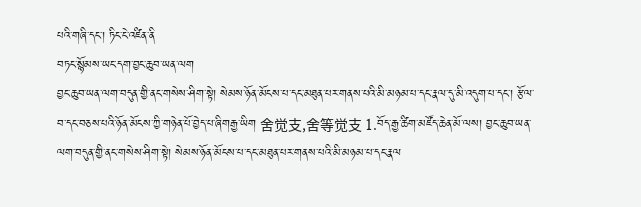པའི་གཞི་དང་། ཏིང་ངེ་འཛིན་ནི
བཏང་སྙོམས་ཡང་དག་བྱང་ཆུབ་ཡན་ལག
བྱང་ཆུབ་ཡན་ལག་བདུན་གྱི་ནང་གསེས་ཤིག་སྟེ། སེམས་ཉོན་མོངས་པ་དང་མཐུན་པར་གནས་པའི་མི་མཉམ་པ་དང་རྣལ་དུ་མི་འདུག་པ་དང་། རྩོལ་བ་དང་བཅས་པའི་ཉོན་མོངས་ཀྱི་གཉེན་པོ་བྱེད་པ་ཞིགརྒྱ་ཡིག 舍觉支,舍等觉支 1.བོད་རྒྱ་ཚིག་མཛོད་ཆེན་མོ་ལས། བྱང་ཆུབ་ཡན་ལག་བདུན་གྱི་ནང་གསེས་ཤིག་སྟེ། སེམས་ཉོན་མོངས་པ་དང་མཐུན་པར་གནས་པའི་མི་མཉམ་པ་དང་རྣལ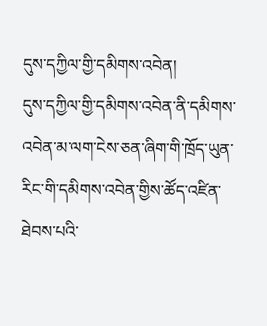དུས་དཀྱིལ་གྱི་དམིགས་འབེན།
དུས་དཀྱིལ་གྱི་དམིགས་འབེན་ནི་དམིགས་འབེན་མ་ལག་ངེས་ཅན་ཞིག་གི་ཁྲོད་ཡུན་རིང་གི་དམིགས་འབེན་གྱིས་ཚོད་འཛིན་ཐེབས་པའི་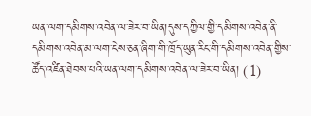ཡན་ལག་དམིགས་འབེན་ལ་ཟེར་བ་ཡིན།དུས་དཀྱིལ་གྱི་དམིགས་འབེན་ནི་དམིགས་འབེན་མ་ལག་ངེས་ཅན་ཞིག་གི་ཁྲོད་ཡུན་རིང་གི་དམིགས་འབེན་གྱིས་ཚོད་འཛིན་ཐེབས་པའི་ཡན་ལག་དམིགས་འབེན་ལ་ཟེར་བ་ཡིན། (1)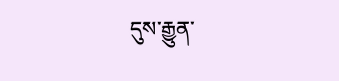དུས་རྒྱུན་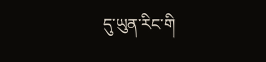དུ་ཡུན་རིང་གི